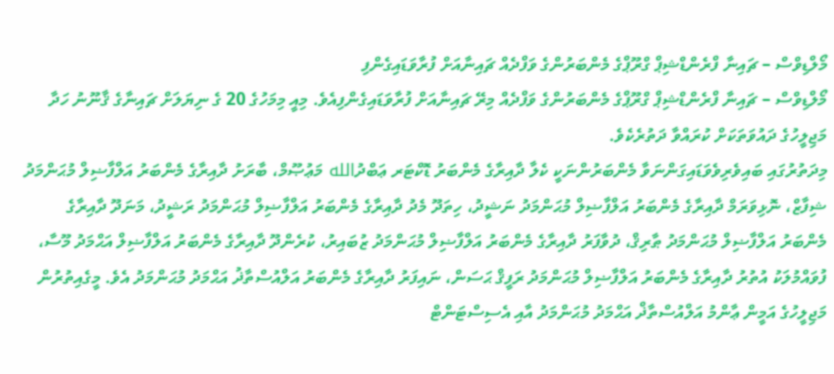މޯލްޑިވްސް – ޗައިނާ ފްރެންޑްޝިޕް ގްރޫޕްގެ މެންބަރުންގެ ވަފްދެއް ޗައިނާއަށް ފުރާވަޑައިގެންފި
މޯލްޑިވްސް – ޗައިނާ ފްރެންޑްޝިޕް ގްރޫޕްގެ މެންބަރުންގެ ވަފްދެއް މިރޭ ޗައިނާއަށް ފުރާވަޑައިގެންފިއެވެ. މިއީ މިމަހުގެ 20 ގެ ނިޔަލަށް ޗައިނާގެ ޤާނޫނު ހަދާ މަޖިލީހުގެ ދައުވަތަކަށް ކުރައްވާ ދަތުރެކެވެ.
މިދަތުރުގައި ބައިވެރިވެވަޑައިގަންނަވާ މެންބަރުންނަކީ ކެލާ ދާއިރާގެ މެންބަރު ޑޮކްޓަރ ޢަބްދުالله މަޢުޞޫމް، ބާރަށު ދާއިރާގެ މެންބަރު އަލްފާޟިލް މުޙަންމަދު ޝިފާޒް، ނޮޅިވަރަމް ދާއިރާގެ މެންބަރު އަލްފާޟިލް މުޙަންމަދު ނަޝީދު، ހިތަދޫ މެދު ދާއިރާގެ މެންބަރު އަލްފާޟިލް މުޙަންމަދު ރަޝީދު، މަނަދޫ ދާއިރާގެ މެންބަރު އަލްފާޟިލް މުޙަންމަދު ޠާރިޤް، ދުވާފަރު ދާއިރާގެ މެންބަރު އަލްފާޟިލް މުޙަންމަދު ޒުބައިރު، ކުރެންދޫ ދާއިރާގެ މެންބަރު އަލްފާޟިލް އަޙްމަދު މޫސާ، ފުވައްމުލަކު އުތުރު ދާއިރާގެ މެންބަރު އަލްފާޟިލް މުޙަންމަދު ރަފީޤް ޙަސަން، ނައިފަރު ދާއިރާގެ މެންބަރު އަލްއުސްތާޛު އަޙްމަދު މުޙަންމަދު އެވެ. މީގެއިތުރުން މަޖިލީހުގެ އަމީން ޢާންމު އަލްއުސްތާޛް އަޙްމަދު މުޙަންމަދު އާއި އެސިސްޓަންޓް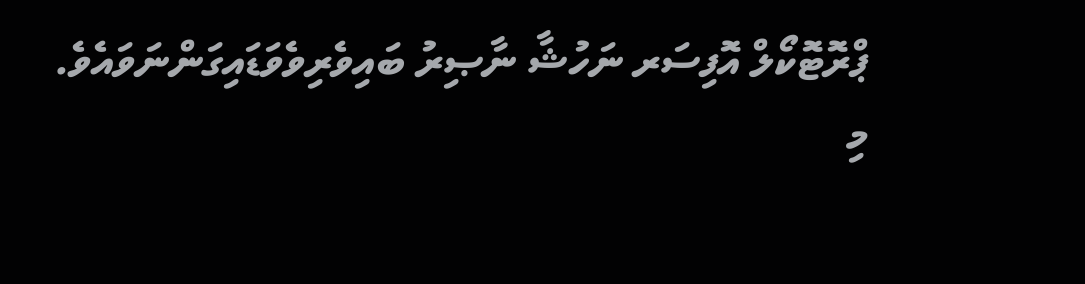ޕްރޮޓޮކޯލް އޮފިސަރ ނަހުޝާ ނާޞިރު ބައިވެރިވެވަޑައިގަންނަވައެވެ.
މި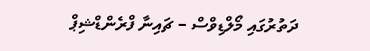ދަތުރުގައި މޯލްޑިވްސް – ޗައިނާ ފްރެންޑްޝިޕް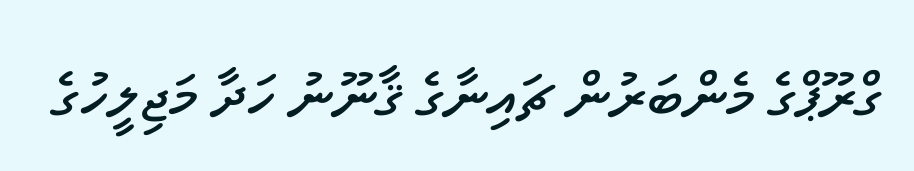ގްރޫޕްގެ މެންބަރުން ޗައިނާގެ ޤާނޫނު ހަދާ މަޖިލީހުގެ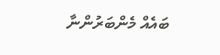ބައެއް މެންބަރުންނާ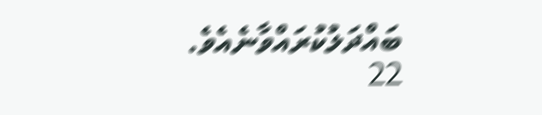ބައްދަލުކުރައްވާނެއެވެ.
22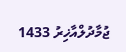ޖުމާދުލްއާޚިރު 1433